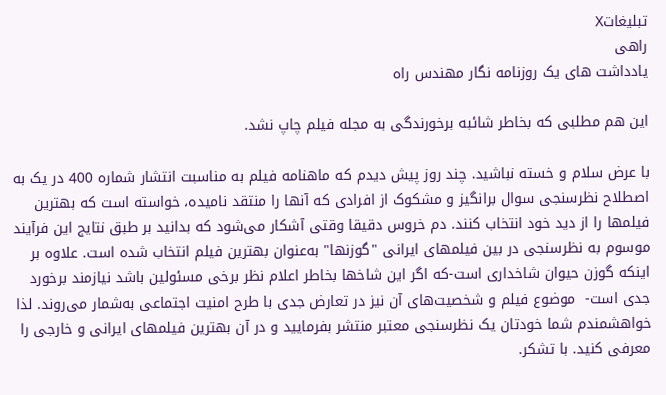تبليغاتX
راهی
یادداشت های یک روزنامه نگار مهندس راه

این هم مطلبی که بخاطر شائبه برخورندگی به مجله فیلم چاپ نشد.

با عرض سلام و خسته نباشید. چند روز پیش دیدم که ماهنامه فیلم به مناسبت انتشار شماره 400 در یک به  اصطلاح نظرسنجی سوال برانگیز و مشکوک از افرادی که آنها را منتقد نامیده، خواسته است که بهترین فیلمها را از دید خود انتخاب کنند. دم خروس دقیقا وقتی آشکار می‌شود که بدانید بر طبق نتایج این فرآیند موسوم به نظرسنجی در بین فیلمهای ایرانی "گوزنها" به‌عنوان بهترین فیلم انتخاب شده است. علاوه بر اینکه گوزن حیوان شاخداری است-که اگر این شاخها بخاطر اعلام نظر برخی مسئولین باشد نیازمند برخورد جدی است-  موضوع فیلم و شخصیت‌های آن نیز در تعارض جدی با طرح امنیت اجتماعی به‌شمار می‌روند. لذا خواهشمندم شما خودتان یک نظرسنجی معتبر منتشر بفرمایید و در آن بهترین فیلمهای ایرانی و خارجی را معرفی کنید. با تشکر.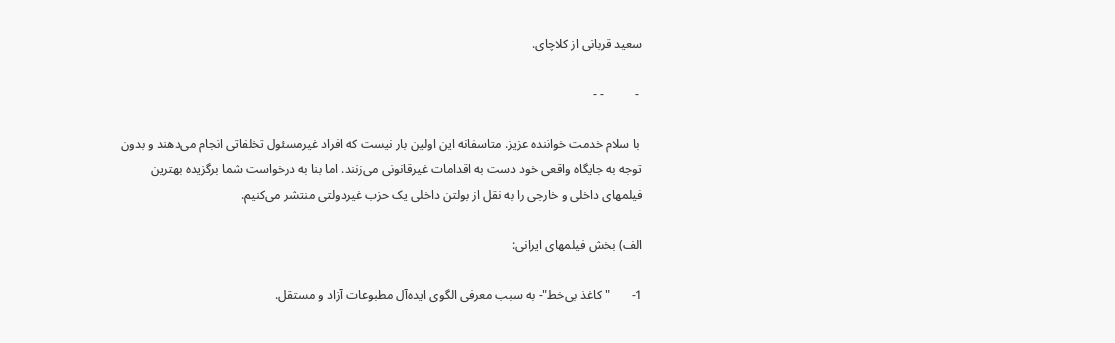سعید قربانی از کلاچای.

 -          - -

 با سلام خدمت خواننده عزیز. متاسفانه این اولین بار نیست که افراد غیرمسئول تخلفاتی انجام می‌دهند و بدون توجه به جایگاه واقعی خود دست به اقدامات غیرقانونی می‌زنند. اما بنا به درخواست شما برگزیده بهترین فیلمهای داخلی و خارجی را به نقل از بولتن داخلی یک حزب غیردولتی منتشر می‌کنیم.

الف) بخش فیلمهای ایرانی:

1-       "کاغذ بی‌خط"- به سبب معرفی الگوی ایده‌آل مطبوعات آزاد و مستقل.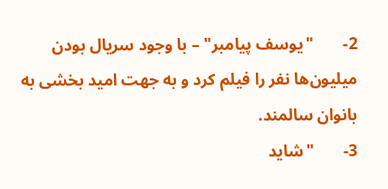2-       "یوسف پیامبر" – با وجود سریال بودن میلیون‌ها نفر را فیلم کرد و به جهت امید بخشی به بانوان سالمند.
3-       "شاید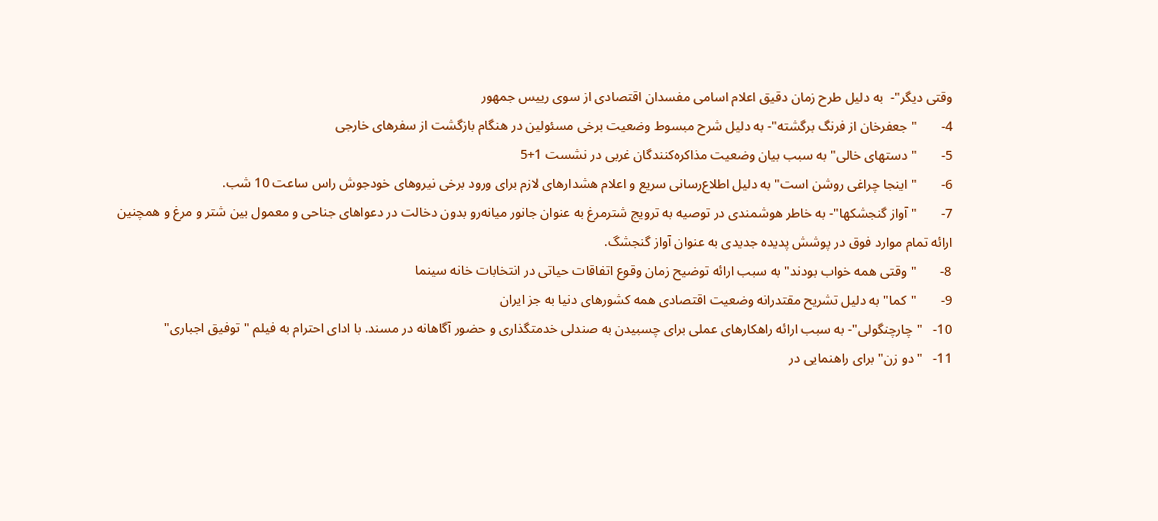وقتی دیگر"-  به دلیل طرح زمان دقیق اعلام اسامی مفسدان اقتصادی از سوی رییس جمهور
4-       "جعفرخان از فرنگ برگشته"- به دلیل شرح مبسوط وضعیت برخی مسئولین در هنگام بازگشت از سفرهای خارجی
5-       "دستهای خالی" به سبب بیان وضعیت مذاکره‌کنندگان غربی در نشست 1+5
6-       "اینجا چراغی روشن است" به دلیل اطلاع‌رسانی سریع و اعلام هشدارهای لازم برای ورود برخی نیروهای خودجوش راس ساعت 10 شب.
7-       "آواز گنجشکها"- به خاطر هوشمندی در توصیه به ترویج شترمرغ به عنوان جانور میانه‌رو بدون دخالت در دعواهای جناحی و معمول بین شتر و مرغ و همچنین ارائه تمام موارد فوق در پوشش پدیده جدیدی به عنوان آواز گنجشگ.
8-       "وقتی همه خواب بودند" به سبب ارائه توضیح زمان وقوع اتفاقات حیاتی در انتخابات خانه سینما
9-       "کما" به دلیل تشریح مقتدرانه وضعیت اقتصادی همه کشورهای دنیا به جز ایران
10-   "چارچنگولی"- به سبب ارائه راهکارهای عملی برای چسبیدن به صندلی خدمتگذاری و حضور آگاهانه در مسند. با ادای احترام به فیلم "توفیق اجباری"
11-   "دو زن" برای راهنمایی در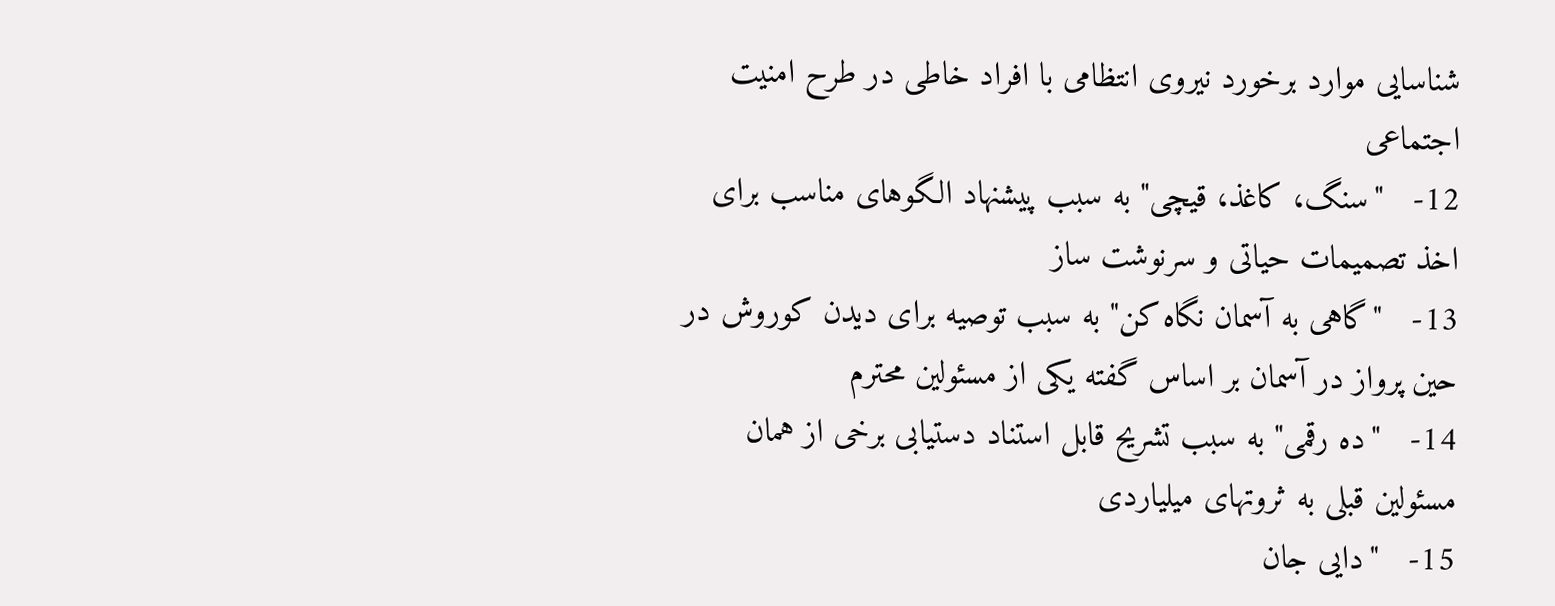شناسایی موارد برخورد نیروی انتظامی با افراد خاطی در طرح امنیت اجتماعی
12-   "سنگ، کاغذ، قیچی" به سبب پیشنهاد الگوهای مناسب برای اخذ تصمیمات حیاتی و سرنوشت ساز
13-   "گاهی به آسمان نگاه کن" به سبب توصیه برای دیدن کوروش در حین پرواز در آسمان بر اساس گفته یکی از مسئولین محترم
14-   "ده رقمی" به سبب تشریح قابل استناد دستیابی برخی از همان مسئولین قبلی به ثروتهای میلیاردی
15-   "دایی جان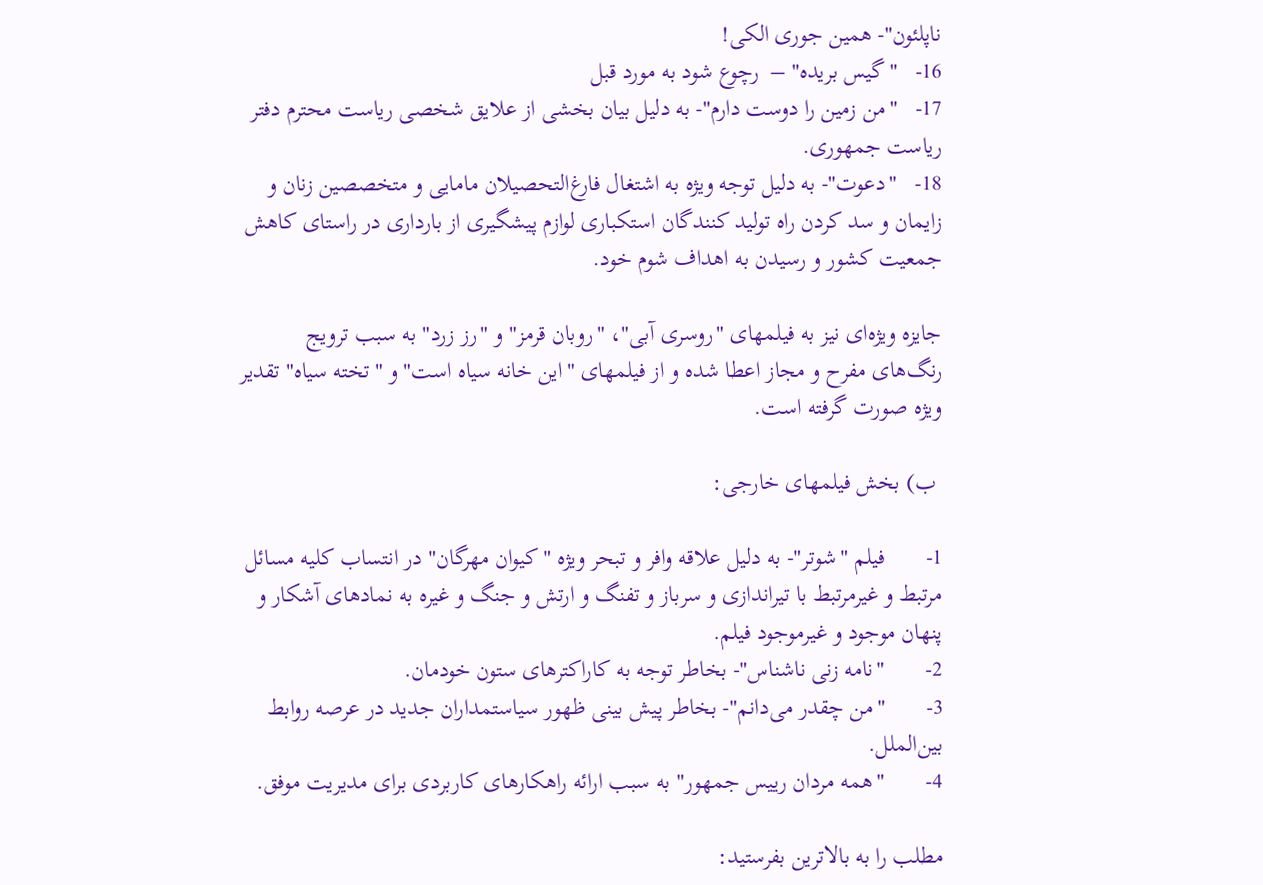ناپلئون"- همین جوری الکی!
16-   "گیس بریده" –  رچوع شود به مورد قبل
17-   "من زمین را دوست دارم"- به دلیل بیان بخشی از علایق شخصی ریاست محترم دفتر ریاست جمهوری.
18-   "دعوت"- به دلیل توجه ویژه به اشتغال فارغ‌التحصیلان مامایی و متخصصین زنان و زایمان و سد کردن راه تولید کنندگان استکباری لوازم پیشگیری از بارداری در راستای کاهش جمعیت کشور و رسیدن به اهداف شوم خود.

جایزه ویژه‌ای نیز به فیلمهای "روسری آبی"، "روبان قرمز" و "رز زرد" به سبب ترویج رنگ‌های مفرح و مجاز اعطا شده و از فیلمهای "این خانه سیاه است" و "تخته سیاه" تقدیر ویژه صورت گرفته است.

 ب) بخش فیلمهای خارجی:

1-       فیلم "شوتر"- به دلیل علاقه وافر و تبحر ویژه "کیوان مهرگان" در انتساب کلیه مسائل مرتبط و غیرمرتبط با تیراندازی و سرباز و تفنگ و ارتش و جنگ و غیره به نمادهای آشکار و پنهان موجود و غیرموجود فیلم.
2-       "نامه زنی ناشناس"- بخاطر توجه به کاراکترهای ستون خودمان.
3-       "من چقدر می‌دانم"- بخاطر پیش بینی ظهور سیاستمداران جدید در عرصه روابط بین‌الملل.
4-       "همه مردان رییس جمهور" به سبب ارائه راهکارهای کاربردی برای مدیریت موفق.

مطلب را به بالاترین بفرستید: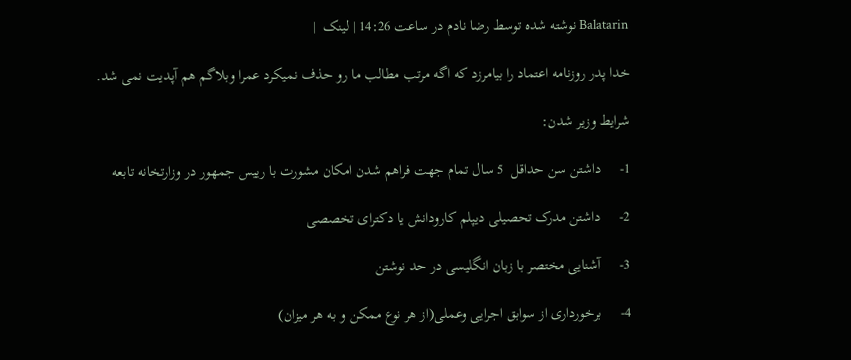Balatarin نوشته شده توسط رضا نادم در ساعت 14:26 | لینک  |

خدا پدر روزنامه اعتماد را بیامرزد که اگه مرتب مطالب ما رو حذف نمیکرد عمرا وبلاگم هم آپدیت نمی شد.

شرایط وزیر شدن:

1-     داشتن سن حداقل  5 سال تمام جهت فراهم شدن امکان مشورت با رییس جمهور در وزارتخانه تابعه

2-     داشتن مدرک تحصیلی دیپلم کارودانش یا دکترای تخصصی

3-     آشنایی مختصر با زبان انگلیسی در حد نوشتن

4-     برخورداری از سوابق اجرایی وعملی(از هر نوع ممکن و به هر میزان)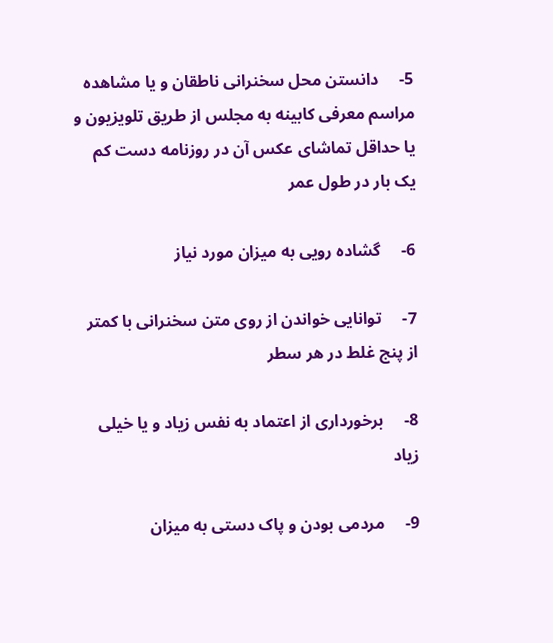5-     دانستن محل سخنرانی ناطقان و یا مشاهده مراسم معرفی کابینه به مجلس از طریق تلویزیون و یا حداقل تماشای عکس آن در روزنامه دست کم یک بار در طول عمر

6-     گشاده رویی به میزان مورد نیاز

7-     توانایی خواندن از روی متن سخنرانی با کمتر از پنج غلط در هر سطر

8-     برخورداری از اعتماد به نفس زیاد و یا خیلی زیاد

9-     مردمی بودن و پاک دستی به میزان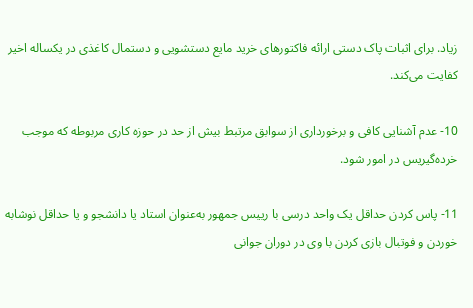زیاد. برای اثبات پاک دستی ارائه فاکتورهای خرید مایع دستشویی و دستمال کاغذی در یکساله اخیر کفایت می‌کند.

10- عدم آشنایی کافی و برخورداری از سوابق مرتبط بیش از حد در حوزه کاری مربوطه که موجب خرده‌گیریس در امور شود.

11- پاس کردن حداقل یک واحد درسی با رییس جمهور به‌عنوان استاد یا دانشجو و یا حداقل نوشابه خوردن و فوتبال بازی کردن با وی در دوران جوانی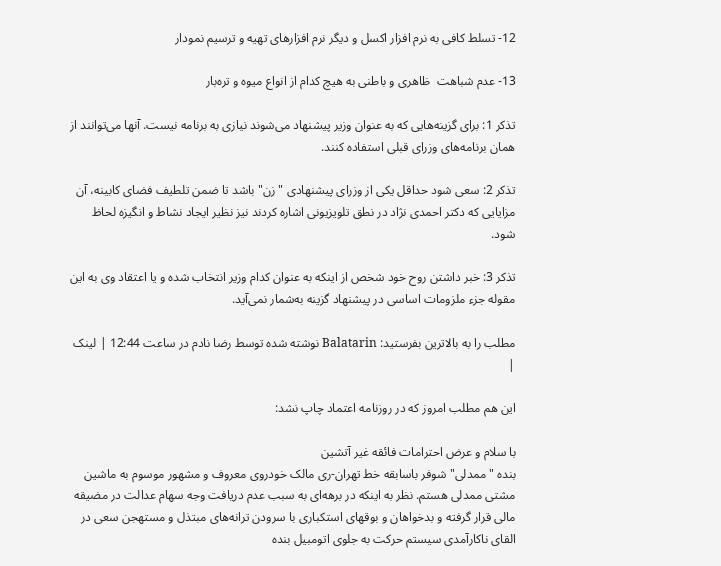12- تسلط کافی به نرم افزار اکسل و دیگر نرم افزارهای تهیه و ترسیم نمودار

13- عدم شباهت  ظاهری و باطنی به هیچ کدام از انواع میوه و تره‌بار

تذکر 1: برای گزینه‌هایی که به عنوان وزیر پیشنهاد می‌شوند نیازی به برنامه نیست. آنها می‌توانند از همان برنامه‌های وزرای قبلی استفاده کنند.

تذکر 2: سعی شود حداقل یکی از وزرای پیشنهادی "زن" باشد تا ضمن تلطیف فضای کابینه، آن مزایایی که دکتر احمدی نژاد در نطق تلویزیونی اشاره کردند نیز نظیر ایجاد نشاط و انگیزه لحاظ شود.

تذکر 3: خبر داشتن روح خود شخص از اینکه به عنوان کدام وزیر انتخاب شده‌ و یا اعتقاد وی به این مقوله جزء ملزومات اساسی در پیشنهاد گزینه به‌شمار نمی‌آید.

مطلب را به بالاترین بفرستید: Balatarin نوشته شده توسط رضا نادم در ساعت 12:44 | لینک  |

این هم مطلب امروز که در روزنامه اعتماد چاپ نشد:

با سلام و عرض احترامات فائقه غیر آتشین
بنده "ممدلی" شوفر باسابقه خط تهران-ری مالک خودروی معروف و مشهور موسوم به ماشین مشتی ممدلی هستم. نظر به اینکه در برهه‌ای به سبب عدم دریافت وجه سهام عدالت در مضیقه مالی قرار گرفته و بدخواهان و بوقهای استکباری با سرودن ترانه‌های مبتذل و مستهجن سعی در القای ناکارآمدی سیستم حرکت به جلوی اتومبیل بنده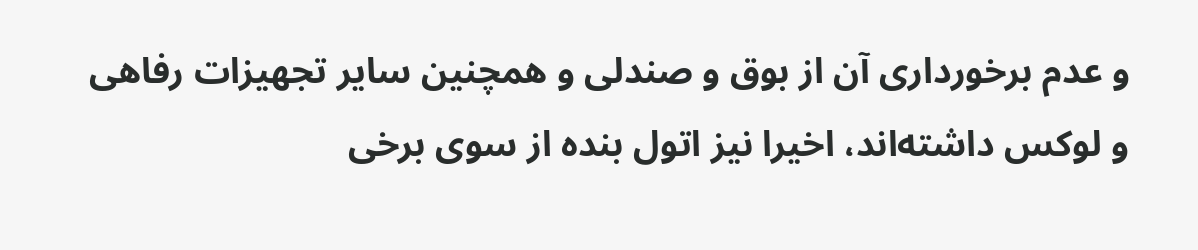و عدم برخورداری آن از بوق و صندلی و همچنین سایر تجهیزات رفاهی و لوکس داشته‌اند، اخیرا نیز اتول بنده از سوی برخی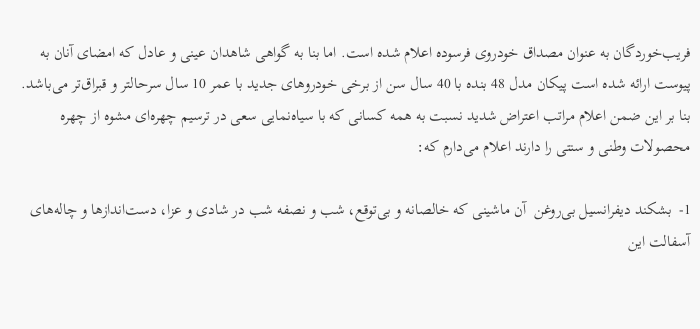فریب‌خوردگان به عنوان مصداق خودروی فرسوده اعلام شده است. اما بنا به گواهی شاهدان عینی و عادل که امضای آنان به پیوست ارائه شده است پیکان مدل 48 بنده با 40 سال سن از برخی خودروهای جدید با عمر 10 سال سرحالتر و قبراق‌تر می‌باشد.  بنا بر این ضمن اعلام مراتب اعتراض شدید نسبت به همه کسانی که با سیاه‌نمایی سعی در ترسیم چهره‌ای مشوه از چهره محصولات وطنی و سنتی را دارند اعلام می‌دارم که:

1-  بشکند دیفرانسیل بی‌روغن  آن ماشینی که خالصانه و بی‌توقع، شب و نصفه شب در شادی و عزا، دست‌اندازها و چاله‌های آسفالت این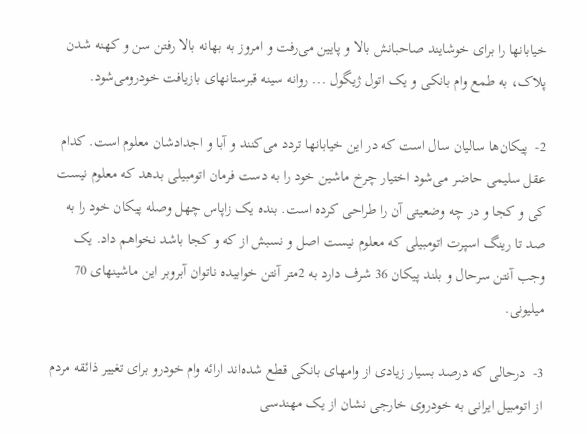خیابانها را برای خوشایند صاحبانش بالا و پایین می‌رفت و امروز به بهانه بالا رفتن سن و کهنه شدن پلاک، به طمع وام بانکی و یک اتول ژیگول ... روانه سینه قبرستانهای بازیافت خودرومی‌شود.

2-  پیکان‌ها سالیان سال است که در این خیابانها تردد می‌کنند و آبا و اجدادشان معلوم است. کدام عقل سلیمی حاضر می‌شود اختیار چرخ ماشین خود را به دست فرمان اتومبیلی بدهد که معلوم نیست کی و کجا و در چه وضعیتی آن را طراحی کرده است. بنده یک زاپاس چهل وصله پیکان خود را به صد تا رینگ اسپرت اتومبیلی که معلوم نیست اصل و نسبش از که و کجا باشد نخواهم داد. یک وجب آنتن سرحال و بلند پیکان 36 شرف دارد به 2متر آنتن خوابیده ناتوان آبروبر این ماشینهای 70 میلیونی.

3-  درحالی که درصد بسیار زیادی از وامهای بانکی قطع شده‌اند ارائه وام خودرو برای تغییر ذائقه مردم از اتومبیل ایرانی به خودروی خارجی نشان از یک مهندسی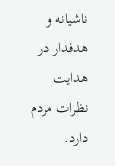ناشیانه و هدفدار در هدایت نظرات مردم دارد.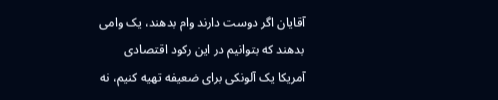آقایان اگر دوست دارند وام بدهند، یک وامی بدهند که بتوانیم در این رکود اقتصادی آمریکا یک آلونکی برای ضعیفه تهیه کنیم، نه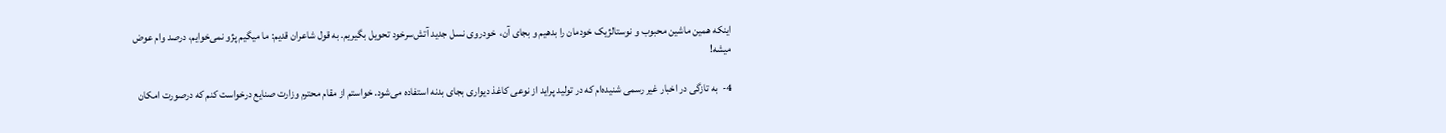اینکه همین ماشین محبوب و نوستالژیک خودمان را بدهیم و بجای آن،  خودروی نسل جدید آتش‌سرخود تحویل بگیریم. به قول شاعران قدیم: ما میگیم پژو نمی‌خوایم، درصد وام عوض میشه!

4-  به تازگی در اخبار غیر رسمی شنیده‌ام که در تولید پراید از نوعی کاغذ دیواری بجای بدنه استفاده می‌شود. خواستم از مقام محترم وزارت صنایع درخواست کنم که درصورت امکان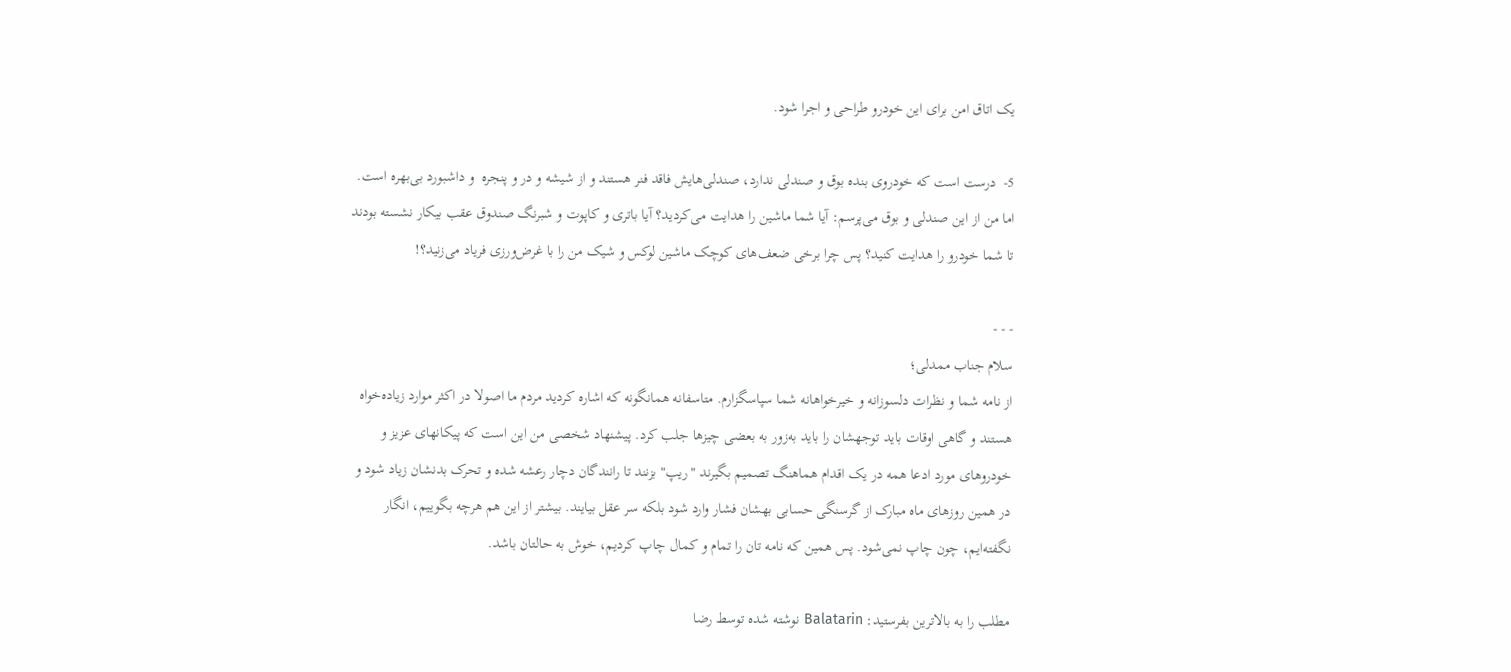یک اتاق امن برای این خودرو طراحی و اجرا شود.

5-  درست است که خودروی بنده بوق و صندلی ندارد، صندلی‌هایش فاقد فنر هستند و از شیشه و در و پنجره  و داشبورد بی‌بهره است. اما من از این صندلی و بوق می‌پرسم: آیا شما ماشین را هدایت می‌کردید؟ آیا باتری و کاپوت و شبرنگ صندوق عقب بیکار نشسته بودند تا شما خودرو را هدایت کنید؟ پس چرا برخی ضعف‌های کوچک ماشین لوکس و شیک من را با غرض‌ورزی فریاد می‌زنید؟!

- - -
سلام جناب ممدلی؛
از نامه شما و نظرات دلسوزانه و خیرخواهانه شما سپاسگزارم. متاسفانه همانگونه که اشاره کردید مردم ما اصولا در اکثر موارد زیاده‌خواه هستند و گاهی اوقات باید توجهشان را باید به‌زور به بعضی چیزها جلب کرد. پیشنهاد شخصی من این است که پیکانهای عزیز و خودروهای مورد ادعا همه در یک اقدام هماهنگ تصمیم بگیرند "ریپ" بزنند تا رانندگان دچار رعشه شده و تحرک بدنشان زیاد شود و در همین روزهای ماه مبارک از گرسنگی حسابی بهشان فشار وارد شود بلکه سر عقل بیایند. بیشتر از این هم هرچه بگوییم، انگار نگفته‌ایم، چون چاپ نمی‌شود. پس همین که نامه تان را تمام و کمال چاپ کردیم، خوش به حالتان باشد.

مطلب را به بالاترین بفرستید: Balatarin نوشته شده توسط رضا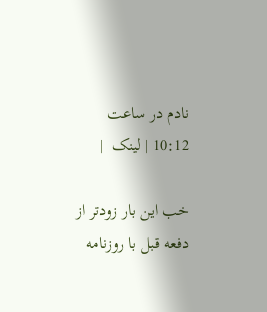نادم در ساعت 10:12 | لینک  |

خب این بار زودتر از دفعه قبل با روزنامه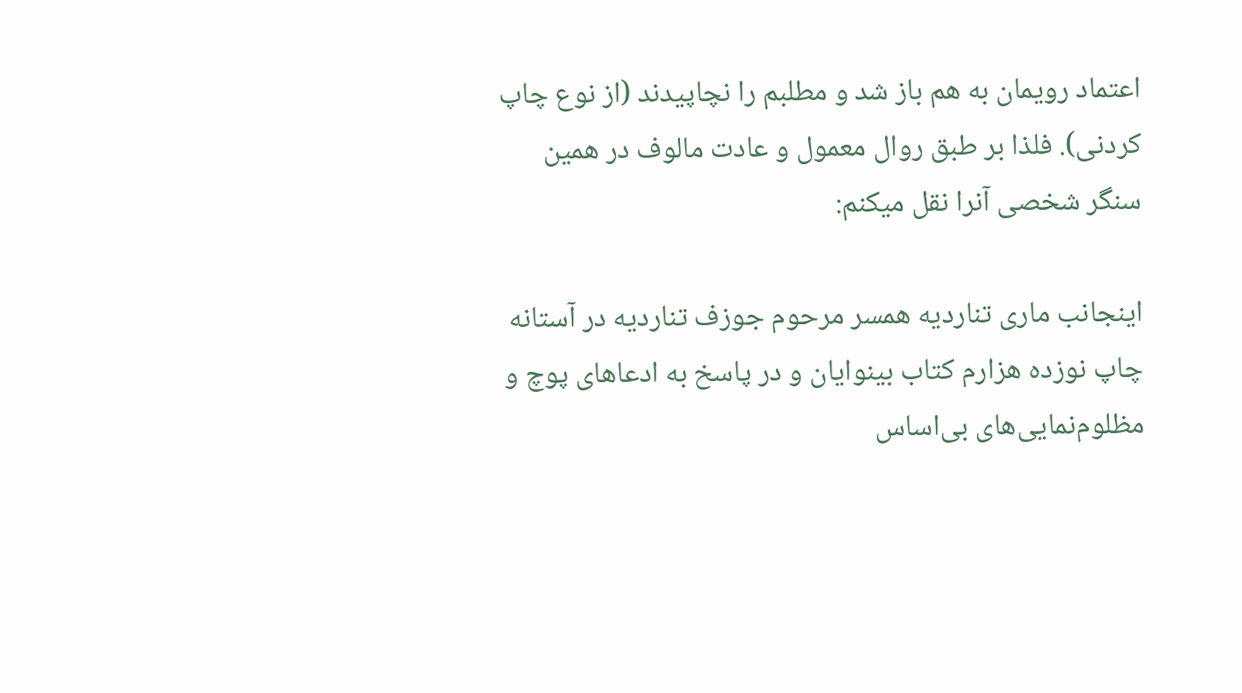اعتماد رویمان به هم باز شد و مطلبم را نچاپیدند (از نوع چاپ کردنی). فلذا بر طبق روال معمول و عادت مالوف در همین سنگر شخصی آنرا نقل میکنم:

اینجانب ماری تناردیه همسر مرحوم جوزف تناردیه در آستانه چاپ نوزده هزارم کتاب بینوایان و در پاسخ به ادعاهای پوچ و مظلوم‌نمایی‌های بی‌اساس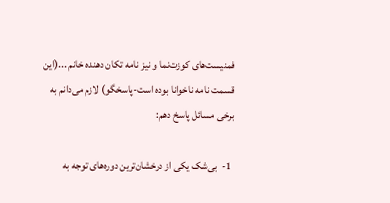فمنیست‌های کوزت‌نما و نیز نامه تکان دهنده خانم ...(این قسمت نامه ناخوانا بوده است-پاسخگو) لازم می‌دانم به برخی مسائل پاسخ دهم:

 1-  بی‌شک یکی از درخشان‌ترین دوره‌های توجه به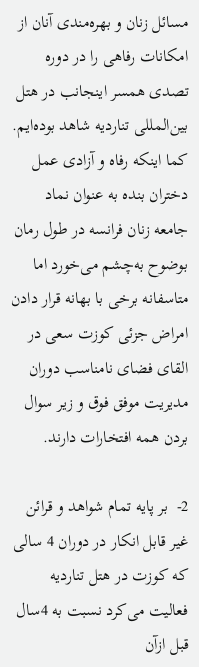مسائل زنان و بهره‌مندی آنان از امکانات رفاهی را در دوره تصدی همسر اینجانب در هتل بین‌المللی تناردیه شاهد بوده‌ایم. کما اینکه رفاه و آزادی عمل دختران بنده به عنوان نماد جامعه زنان فرانسه در طول رمان بوضوح به‌چشم می‌خورد اما متاسفانه برخی با بهانه قرار دادن امراض جزئی کوزت سعی در القای فضای نامناسب دوران مدیریت موفق فوق و زیر سوال بردن همه افتخارات دارند.

2-  بر پایه تمام شواهد و قرائن غیر قابل انکار در دوران 4 سالی که کوزت در هتل تناردیه فعالیت می‌کرد نسبت به 4سال قبل ازآن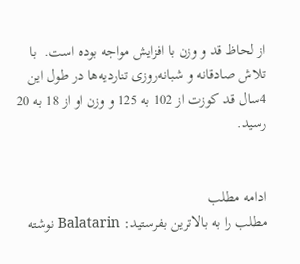از لحاظ قد و وزن با افزایش مواجه بوده است.  با تلاش صادقانه و شبانه‌روزی تناردیه‌ها در طول این 4سال قد کوزت از 102 به 125 و وزن او از 18 به 20 رسید.


ادامه مطلب
مطلب را به بالاترین بفرستید: Balatarin نوشته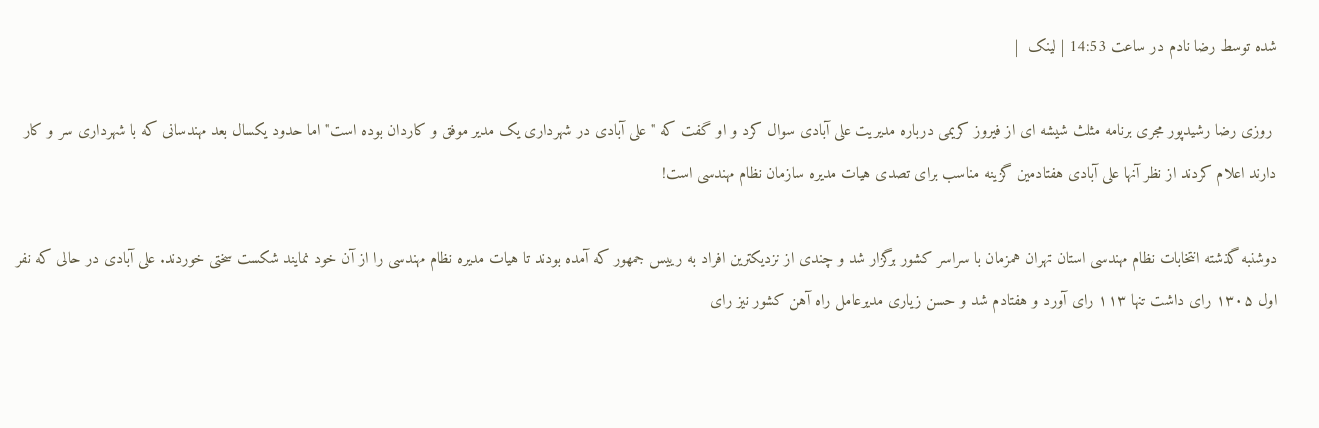شده توسط رضا نادم در ساعت 14:53 | لینک  |

 روزی رضا رشیدپور مجری برنامه مثلث شیشه ای از فیروز کریمی درباره مدیریت علی آبادی سوال کرد و او گفت که "علی آبادی در شهرداری یک مدیر موفق و کاردان بوده است" اما حدود یکسال بعد مهندسانی که با شهرداری سر و کار دارند اعلام کردند از نظر آنها علی آبادی هفتادمین گزینه مناسب برای تصدی هیات مدیره سازمان نظام مهندسی است!

دوشنبه گذشته انتخابات نظام مهندسی استان تهران همزمان با سراسر کشور برگزار شد و چندی از نزدیکترین افراد به رییس جمهور که آمده بودند تا هیات مدیره نظام مهندسی را از آن خود نمایند شکست سختی خوردند. علی آبادی در حالی که نفر اول ۱۳۰۵ رای داشت تنها ۱۱۳ رای آورد و هفتادم شد و حسن زیاری مدیرعامل راه آهن کشور نیز رای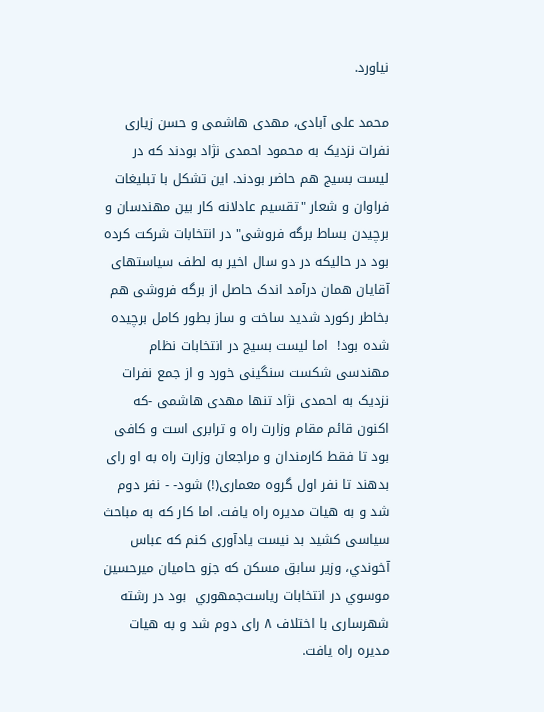نیاورد.

محمد علی آبادی، مهدی هاشمی و حسن زیاری نفرات نزدیک به محمود احمدی نژاد بودند که در لیست بسیج هم حاضر بودند. این تشکل با تبلیغات فراوان و شعار "تقسیم عادلانه کار بین مهندسان و برچیدن بساط برگه فروشی" در انتخابات شرکت کرده بود در حالیکه در دو سال اخیر به لطف سیاستهای آقایان همان درآمد اندک حاصل از برگه فروشی هم بخاطر رکورد شدید ساخت و ساز بطور کامل برچیده شده بود!  اما لیست بسیج در انتخابات نظام مهندسی شکست سنگینی خورد و از جمع نفرات نزدیک به احمدی نژاد تنها مهدی هاشمی -که اکنون قائم مقام وزارت راه و ترابری است و کافی بود تا فقط کارمندان و مراجعان وزارت راه به او رای بدهند تا نفر اول گروه معماری(!) شود- - نفر دوم شد و به هیات مدیره راه یافت. اما کار که به مباحث سیاسی کشید بد نیست یادآوری کنم که عباس آخوندي، وزير سابق مسكن كه جزو حاميان ميرحسين موسوي در انتخابات رياست‌جمهوري  بود در رشته شهرساری با اختلاف ۸ رای دوم شد و به هیات مدیره راه یافت.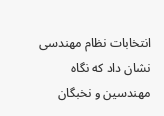انتخابات نظام مهندسی نشان داد که نگاه مهندسین و نخبگان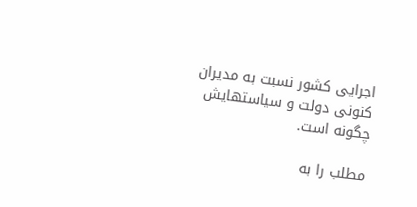اجرایی کشور نسبت به مدیران کنونی دولت و سیاستهایش چگونه است.

مطلب را به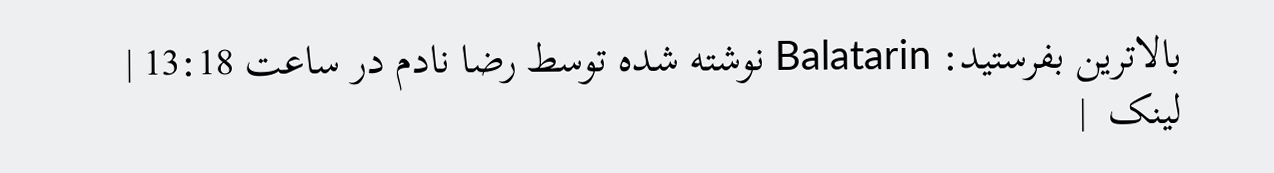بالاترین بفرستید: Balatarin نوشته شده توسط رضا نادم در ساعت 13:18 | لینک  |